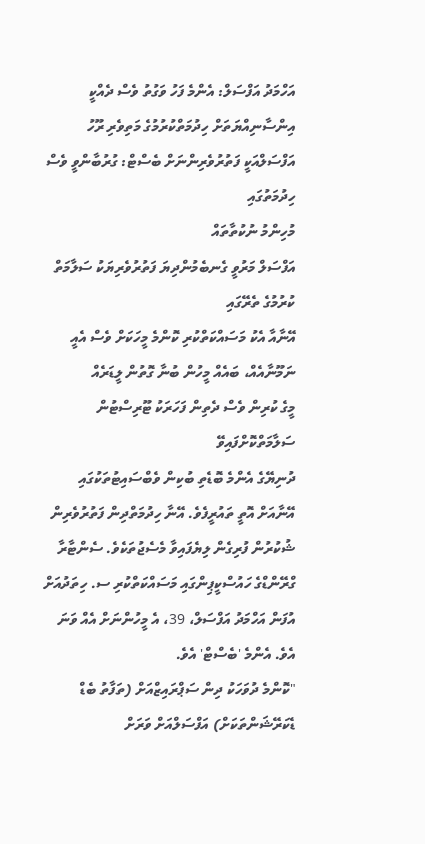އަހްމަދު އަފްސަލް: އެންމެ ފަހު ވަގުތު ވެސް ދެއްކީ އިންސާނިއްޔަތަށް ހިދުމަތްކުރުމުގެ މަތިވެރި ރޫހު
އަފްސަލްއަކީ ފަތުރުވެރިންނަށް ބެސްޓް: ގުރުބާންވީ ވެސް ހިދުމަތުގައި
މުހިންމު ނުކުތާތައް
އަފްސަލް މަރުވީ ގެނބެމުންދިޔަ ފަތުރުވެރިޔަކު ސަލާމަތް ކުރުމުގެ ތެރޭގައި
އޭނާއާ އެކު މަސައްކަތްކުރި ކޮންމެ މީހަކަށް ވެސް އެއީ ނަމޫނާއެއް، ބައެއް މީހުން ބުނާ ގޮތުން ލީޑަރެއް
މީގެ ކުރިން ވެސް ދެތިން ފަހަރަކު ޓޫރިސްޓުން ސަލާމަތްކޮށްފައިވޭ
ދުނިޔޭގެ އެންމެ ބޮޑެތި ބުކިން ވެބްސައިޓުތަކުގައި އޭނާއަށް އޮތީ ތައުރީފެވެ. އޭނާ ހިދުމަތްދިން ފަތުރުވެރިން ޝުކުރުން ފުރިގެން ލިޔެފައިވާ މެސެޖުތަކެވެ. ސެންޓާރާ ގްރޭންޑްގެ ހައުސްކީޕިންގައި މަސައްކަތްކުރި ސ. ހިތަދުއަށް އުފަން އަހްމަދު އަފްސަލް، 39، އެ މީހުންނަށް އެއް ވަނަ އެވެ. އެންމެ 'ބެސްޓް' އެވެ.
"ކޮންމެ ދުވަހަކު ދިން ސަޕްރައިޒްއަށް (ތަފާތު ބެޑް ޑެކަރޭޝަންތަކަށް) އަފްސަލްއަށް ވަރަށް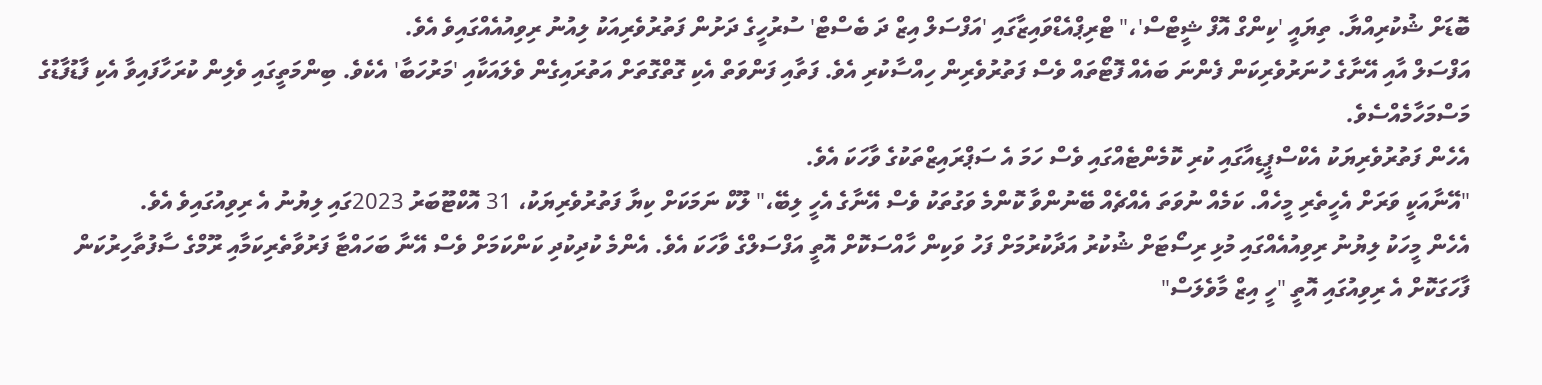ބޮޑަށް ޝުކުރިއްޔާ. ތިޔައީ 'ކިންގް އޮފް ޝީޓްސް'،" ޓްރިޕްއެޑްވައިޒާގައި 'އަފްސަލް އިޒް ދަ ބެސްޓް' ސުރުހީގެ ދަށުން ފަތުރުވެރިއަކު ލިއުނު ރިވިއުއެއްގައިވެ އެވެ.
އަފްސަލް އާއި އޭނާގެ ހުނަރުވެރިކަން ފެންނަ ބައެއް ފޮޓޯތައް ވެސް ފަތުރުވެރިން ހިއްސާކުރި އެވެ. ފަތާއި ފަންވަތް އެކި ގޮތްގޮތަށް އަތުރައިގެން ވެލައަކާއި 'މަރުހަބާ' އެކެވެ. ބިންމަތީގައި ވެލިން ކުރަހާފައިވާ އެކި ފާޑުފާޑުގެ މަސްމަހާމެއްސެވެ.
އެހެން ފަތުރުވެރިޔަކު އެކްސްޕީޑިއާގައި ކުރި ކޮމެންޓެއްގައި ވެސް ހަމަ އެ ސަޕްރައިޒްތަކުގެ ވާހަކަ އެވެ.
"އޭނާއަކީ ވަރަށް އެހީތެރި މީހެއް. ކަމެއް ނުވަތަ އެއްޗެއް ބޭނުންވާ ކޮންމެ ވަގުތަކު ވެސް އޭނާގެ އެހީ ލިބޭ،" ލޫކް ނަމަކަށް ކިޔާ ފަތުރުވެރިޔަކު، 31 އޮކްޓޫބަރު 2023ގައި ލިޔުނު އެ ރިވިއުގައިވެ އެވެ.
އެހެން މީހަކު ލިޔުނު ރިވިއުއެއްގައި މުޅި ރިސޯޓަށް ޝުކުރު އަދާކުރުމަށް ފަހު ވަކިން ހާއްސަކޮށް އޮތީ އަފްސަލްގެ ވާހަކަ އެވެ. އެންމެ ކުދިކުދި ކަންކަމަށް ވެސް އޭނާ ބަހައްޓާ ފަރުވާތެރިކަމާއި ރޫމްގެ ސާފުތާހިރުކަން ފާހަގަކޮށް އެ ރިވިއުގައި އޮތީ "ހީ އިޒް މާވެލަސް"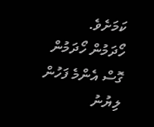ކަމަށެވެ.
ހޯދަމުން ހޯދަމުން ގޮސް އެންމެ ފަހުން ލިޔުނު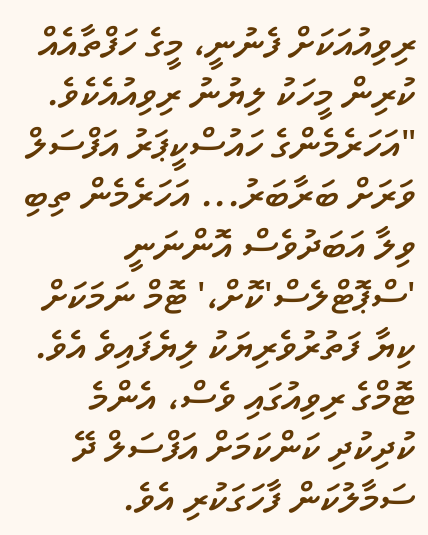ރިވިއުއަކަށް ފެނުނީ، މީގެ ހަފްތާއެއް ކުރިން މީހަކު ލިޔުނު ރިވިއުއެކެވެ.
"އަހަރެމެންގެ ހައުސްކީޕަރު އަފްސަލް ވަރަށް ބަރާބަރު... އަހަރެމެން ތިބި ވިލާ އަބަދުވެސް އޮންނަނީ 'ސްޕޮޓްލެސް'ކޮށް،' ޓޮމް ނަމަކަށް ކިޔާ ފަތުރުވެރިޔަކު ލިޔެފައިވެ އެވެ.
ޓޮމްގެ ރިވިއުގައި ވެސް، އެންމެ ކުދިކުދި ކަންކަމަށް އަފްސަލް ދޭ ސަމާލުކަން ފާހަގަކުރި އެވެ.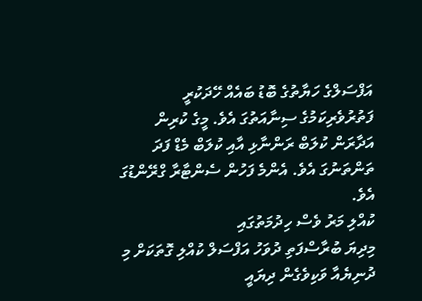އަފްސަލްގެ ހަޔާތުގެ ބޮޑު ބައެއް ހޭދަކުރީ ފަތުރުވެރިކަމުގެ ސިނާއަތުގަ އެވެ. މީގެ ކުރިން އަދާރަން ކުލަބް ރަންނާޅި އާއި ކުލަބް މެޑް ފަދަ ތަންތަނުގަ އެވެ. އެންމެ ފަހުން ސެންޓާރާ ގްރޭންޑުގަ އެވެ.
ކުއްލި މަރު ވެސް ހިދުމަތުގައި
މިދިޔަ ބުރާސްފަތި ދުވަހު އަފްސަލް ކުއްލި ގޮތަކަށް މި ދުނިޔެއާ ވަކިވެގެން ދިޔައީ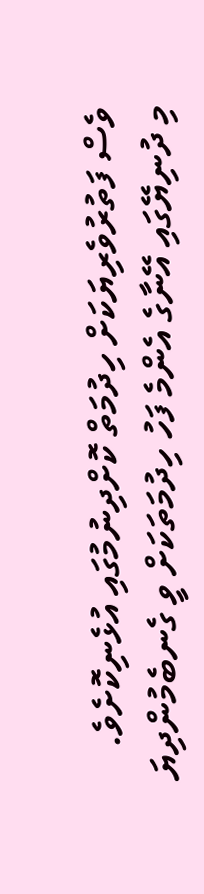ވެސް ފަތުރުވެރިޔަކަށް ހިދުމަތް ކޮށްދިނުމުގައި އުޅެނިކޮށެވެ.
މި ދުނިޔޭގައި އޭނާގެ އެންމެ ފަހު ހިދުމަތަކަށް ވީ ގެނބެމުންދިޔަ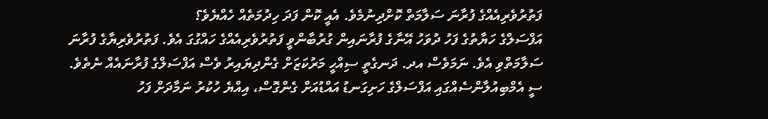ފަތުރުވެރިއެއްގެ ފުރާނަ ސަލާމަތް ކޮށްދިނުމެވެ. އެއީ ކޮން ފަދަ ހިދުމަތެއް ހެއްޔެވެ؟
އަފްސަލްގެ ހަޔާތުގެ ފަހު ދުވަހު އޭނާގެ ފުރާނައިން ގުރުބާންވީ ފަތުރުވެރިއެއްގެ ހައްގުގަ އެވެ. ފަތުރުވެރިޔާގެ ފުރާނަ ސަލާމަތްވި އެވެ. ނަމަވެސް އދ. ދަނގެތީ ސިއްހީ މަރުކަޒަށް ގެންދިޔައިރު ވެސް އަފްސަލްގެ ފުރާނައެއް ނެތެވެ.
ސީ އެމްބިއުލާންސެއްގައި އަފްސަލްގެ ހަށިގަނޑު އައްޑުއަށް ގެންގޮސް، އިއްޔެ ހުކުރު ނަމާދަށް ފަހު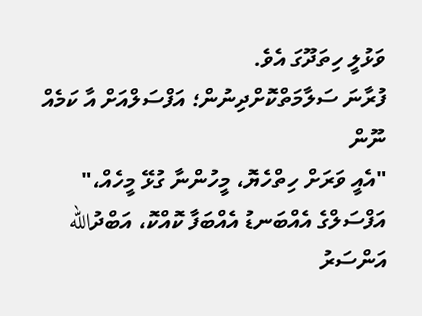ވަޅުލީ ހިތަދޫގަ އެވެ.
ފުރާނަ ސަލާމަތްކޮށްދިނުން؛ އަފްސަލްއަށް އާ ކަމެއް ނޫން
"އެއީ ވަރަށް ހިތްހެޔޮ، މީހުންނާ ގުޅޭ މީހެއް،" އަފްސަލްގެ އެއްބަނޑު އެއްބަފާ ކޮއްކޮ، އަބްދުالله އަންސަރު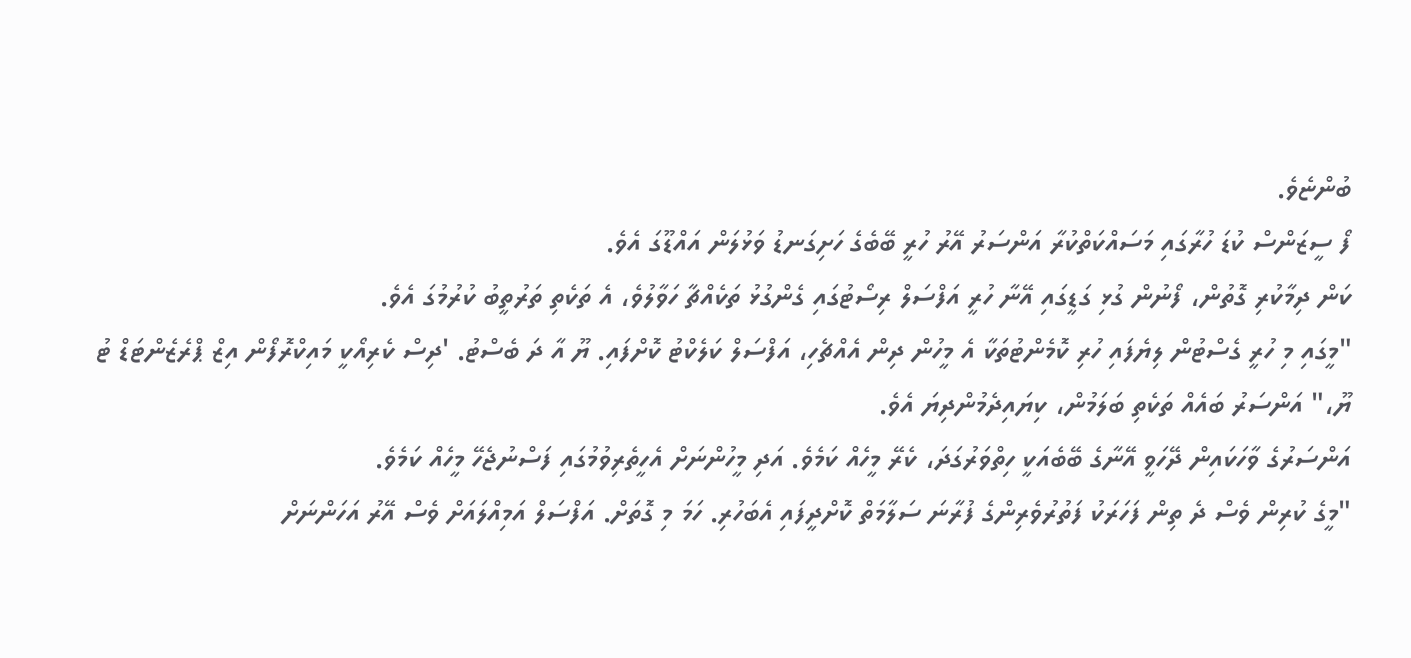ބުންޏެވެ.
ފޯ ސީޒަންސް ކުޑަ ހުރާގައި މަސައްކަތްކުރާ އަންސަރު އޭރު ހުރީ ބޭބެގެ ހަށިގަނޑު ވަޅުލަން އައްޑޫގަ އެވެ.
ކަން ދިމާކުރި ގޮތުން، ފޯނުން ގުޅި ގަޑީގައި އޭނާ ހުރީ އަފްސަލް ރިސޯޓުގައި ގެންގުޅު ތަކެއްޗާ ހަވާލުވެ، އެ ތަކެތި ތަރުތީބު ކުރުމުގަ އެވެ.
"މީގައި މި ހުރީ ގެސްޓުން ލިޔެފައި ހުރި ކޮމެންޓުތަކާ އެ މީހުން ދިން އެއްޗެހި، އަފްސަލް ކަލެކްޓު ކޮށްފައި. ޔޫ އާ ދަ ބެސްޓު. 'ދިސް ކެރިއޯކީ މައިކްރޮފޯން އިޒް ޕްރެޒެންޓަޑް ޓު ޔޫ،" އަންސަރު ބައެއް ތަކެތި ބަލަމުން، ކިޔައިދެމުންދިޔަ އެވެ.
އަންސަރުގެ ވާހަކައިން ދޭހަވީ އޭނާގެ ބޭބެއަކީ ހިތްވަރުގަދަ، ކެރޭ މީހެއް ކަމެވެ. އަދި މީހުންނަށް އެހީތެރިވުމުގައި ފަސްނުޖެހޭ މީހެއް ކަމެވެ.
"މީގެ ކުރިން ވެސް ދެ ތިން ފަހަރަކު ފަތުރުވެރިންގެ ފުރާނަ ސަލާމަތް ކޮށްދީފައި އެބަހުރި. ހަމަ މި ގޮތަށް. އަފްސަލް އަމިއްލައަށް ވެސް އޭރު އަހަންނަށް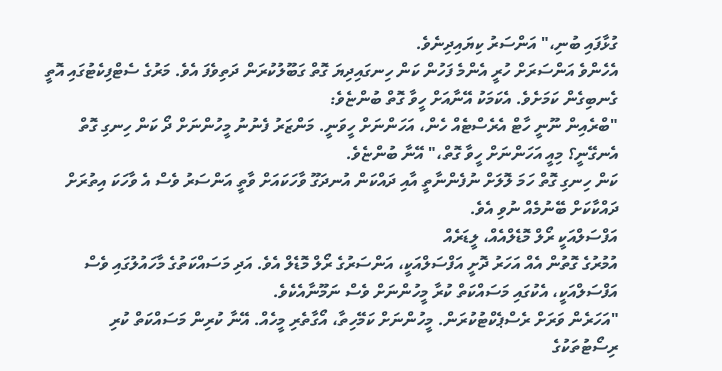ގުޅާފައި ބުނި،" އަންސަރު ކިޔައިދިނެވެ.
އެހެންވެ އަންސަރަށް ހުރީ އެންމެ ފަހުން ކަން ހިނގައިދިޔަ ގޮތް ގަބޫލުކުރަން ދަތިވެފަ އެވެ. މަރުގެ ސެޓްފިކެޓުގައި އޮތީ ގެނބިގެން ކަމަށެވެ. އެކަމަކު އޭނާއަށް ހީވާ ގޮތް ބުންޏެވެ:
"ބްރެއިން ނޫނީ ހާޓް އެރެސްޓެއް ހެން، އަހަންނަށް ހީވަނީ. މަންޒަރު ފެނުނު މީހުންނަށް ދޯ ކަން ހިނގި ގޮތް އެނގޭނީ؟ މިއީ އަހަންނަށް ހީވާ ގޮތް،" އޭނާ ބުންޏެވެ.
ކަން ހިނގި ގޮތް ހަމަ ލޮލަށް ނުފެންނާތީ އާއި ދައްކަން އުނދަގޫ ވާހަކައަށް ވާތީ އަންސަރު ވެސް އެ ވާހަކަ އިތުރަށް ދައްކާކަށް ބޭނުމެއް ނުވި އެވެ.
އަފްސަލްއަކީ ރޯލް މޮޑެލްއެއް، ލީޑަރެއް
އުމުރުގެ ގޮތުން އެއް އަހަރު ދޮށީ އަފްސަލްއަކީ، އަންސަރުގެ ރޯލް މޮޑެލް އެވެ. އަދި މަސައްކަތުގެ މާހައުލުގައި ވެސް އަފްސަލްއަކީ، އެކުގައި މަސައްކަތް ކުރާ މީހުންނަށް ވެސް ނަމޫނާއެކެވެ.
"އަހަރެން ވަރަށް ރެސްޕެކްޓުކުރަން. މީހުންނަށް ކަމޭހިތާ، އޯގާތެރި މީހެއް. އޭނާ ކުރިން މަސައްކަތް ކުރި ރިސޯޓުތަކުގެ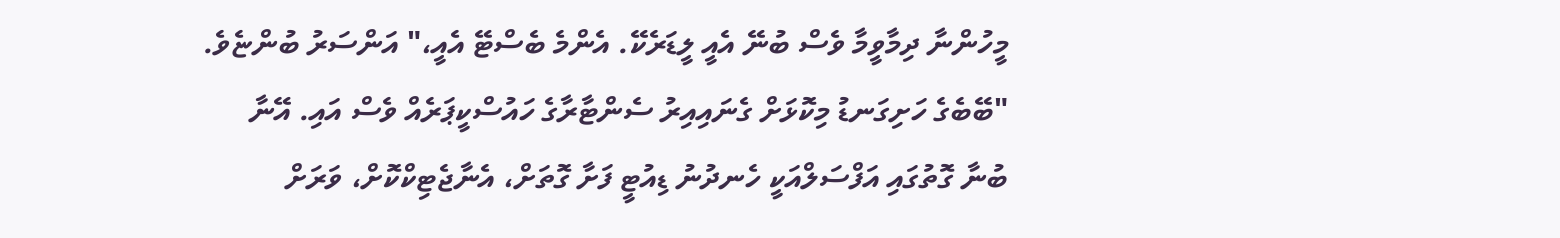މީހުންނާ ދިމާވީމާ ވެސް ބުނޭ އެއީ ލީޑަރެކޭ. އެންމެ ބެސްޓޭ އެއީ،" އަންސަރު ބުންޏެވެ.
"ބޭބެގެ ހަށިގަނޑު މިކޮޅަށް ގެނައިއިރު ސެންޓާރާގެ ހައުސްކީޕަރެއް ވެސް އައި. އޭނާ ބުނާ ގޮތުގައި އަފްސަލްއަކީ ހެނދުނު ޑިއުޓީ ފަށާ ގޮތަށް، އެނާޖެޓިކްކޮށް، ވަރަށް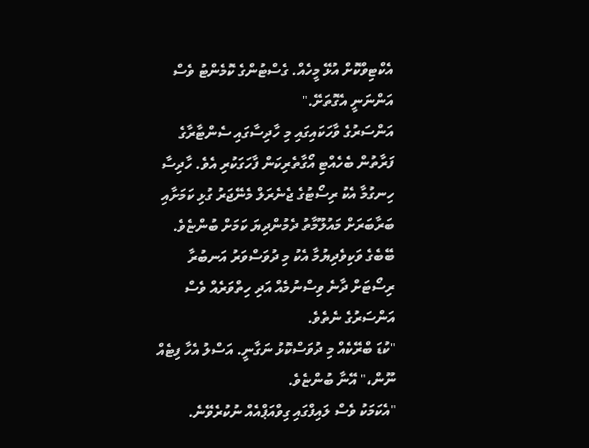އެކްޓިވްކޮށް އުޅޭ މީހެއް. ގެސްޓުންގެ ކޮމެންޓު ވެސް އަންނަނީ އެގޮތަށޭ."
އަންސަރުގެ ވާހަކައިގައި މި ހާދިސާގައި ސެންޓާރާގެ ފަރާތުން ބެހެއްޓި އޯގާތެރިކަން ފާހަގަކުރި އެވެ. ހާދިސާ ހިނގުމާ އެކު ރިސޯޓުގެ ޖެނެރަލް މެނޭޖަރު ގުޅި ކަމަށާއި ބަރާބަރަށް މައުލޫމާތު ދެމުންދިޔަ ކަމަށް ބުންޏެވެ.
ބޭބެގެ ވަކިވެދިޔުމާ އެކު މި ދުވަސްވަރު އަނބުރާ ރިސޯޓަށް ދާނެ ވިސްނުމެއް އަދި ހިތްވަރެއް ވެސް އަންސަރުގެ ނެތެވެ.
"ކުޑަ ބްރޭކެއް މި ދުވަސްކޮޅު ނަގާނީ. އަސްލު އެހާ ފިޓެއް ނޫން،" އޭނާ ބުންޏެވެ.
"އެކަމަކު ވެސް ލައިފްގައި ގިވްއަޕްއެއް ނުކުރެވޭނެ.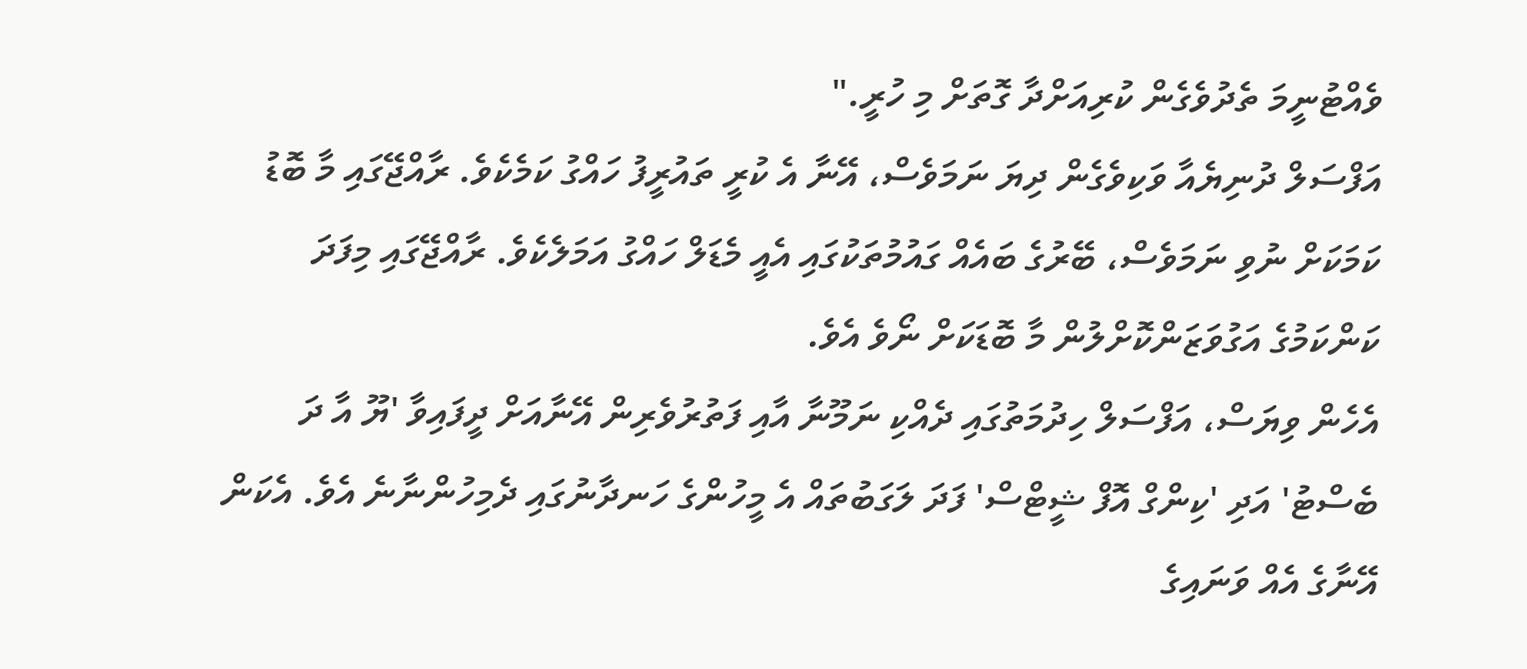ވެއްޓުނީމަ ތެދުވެގެން ކުރިއަށްދާ ގޮތަށް މި ހުރީ."
އަފްސަލް ދުނިޔެއާ ވަކިވެގެން ދިޔަ ނަމަވެސް، އޭނާ އެ ކުރީ ތައުރީފު ހައްގު ކަމެކެވެ. ރާއްޖޭގައި މާ ބޮޑު ކަމަކަށް ނުވި ނަމަވެސް، ބޭރުގެ ބައެއް ގައުމުތަކުގައި އެއީ މެޑަލް ހައްގު އަމަލެކެވެ. ރާއްޖޭގައި މިފަދަ ކަންކަމުގެ އަގުވަޒަންކޮށްލުން މާ ބޮޑަކަށް ނޯވެ އެވެ.
އެހެން ވިޔަސް، އަފްސަލް ހިދުމަތުގައި ދެއްކި ނަމޫނާ އާއި ފަތުރުވެރިން އޭނާއަށް ދީފައިވާ 'ޔޫ އާ ދަ ބެސްޓު' އަދި 'ކިންގް އޮފް ޝީޓްސް' ފަދަ ލަގަބުތައް އެ މީހުންގެ ހަނދާނުގައި ދެމިހުންނާނެ އެވެ. އެކަން އޭނާގެ އެއް ވަނައިގެ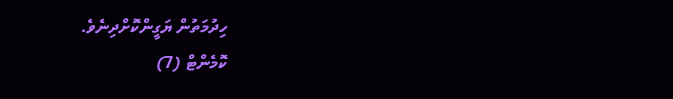ހިދުމަތުން ޔަގީންކޮށްދިނެވެ.
ކޮމެންޓް (7)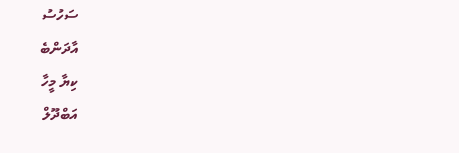ސަހުސު
އާދަންބެ
ކިޔާ މީހާ
އަބްދޫލް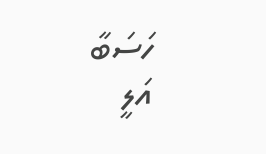ހަސަބާ
އަލީ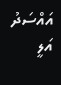އައްސަދު އަލީ